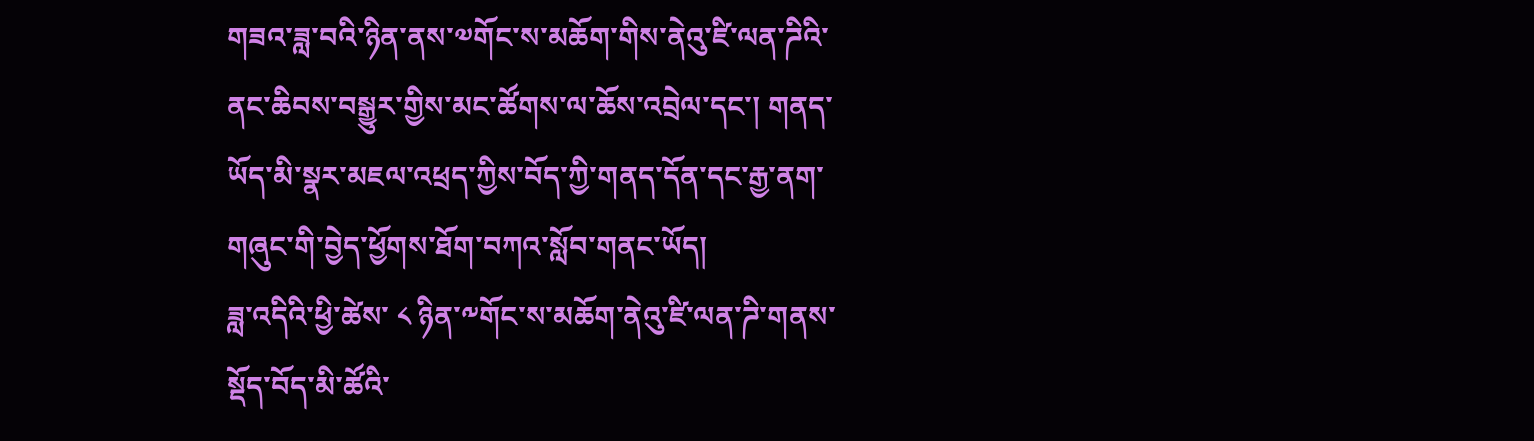གཟའ་ཟླ་བའི་ཉིན་ནས་༧གོང་ས་མཆོག་གིས་ནེའུ་ཛི་ལན་ཌིའི་ནང་ཆིབས་བསྒྱུར་གྱིས་མང་ཚོགས་ལ་ཆོས་འབྲེལ་དང་། གནད་ཡོད་མི་སྣར་མཇལ་འཕྲད་ཀྱིས་བོད་ཀྱི་གནད་དོན་དང་རྒྱ་ནག་གཞུང་གི་བྱེད་ཕྱོགས་ཐོག་བཀའ་སློབ་གནང་ཡོད།
ཟླ་འདིའི་ཕྱི་ཚེས་ ༨ ཉིན་༸གོང་ས་མཆོག་ནེའུ་ཛི་ལན་ཌི་གནས་སྡོད་བོད་མི་ཚོའི་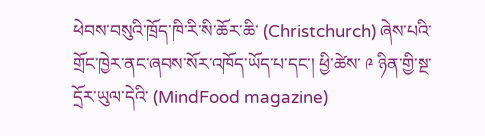ཕེབས་བསུའི་ཁྲོད་ཁི་རི་སི་ཆོར་ཆི་ (Christchurch) ཞེས་པའི་གྲོང་ཁྱེར་ནང་ཞབས་སོར་འཁོད་ཡོད་པ་དང་། ཕྱི་ཚེས་ ༩ ཉིན་གྱི་སྔ་དྲོར་ཡུལ་དེའི་ (MindFood magazine)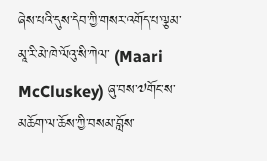ཞེས་པའི་དུས་དེབ་ཀྱི་གསར་འགོད་པ་ལྕམ་མཱ་རི་མེ་ཁེ་ལོའུ་སི་ཀེལ་ (Maari McCluskey) ཞུ་བས་༧གོང་ས་མཆོག་ལ་ཆོས་ཀྱི་བསམ་བློས་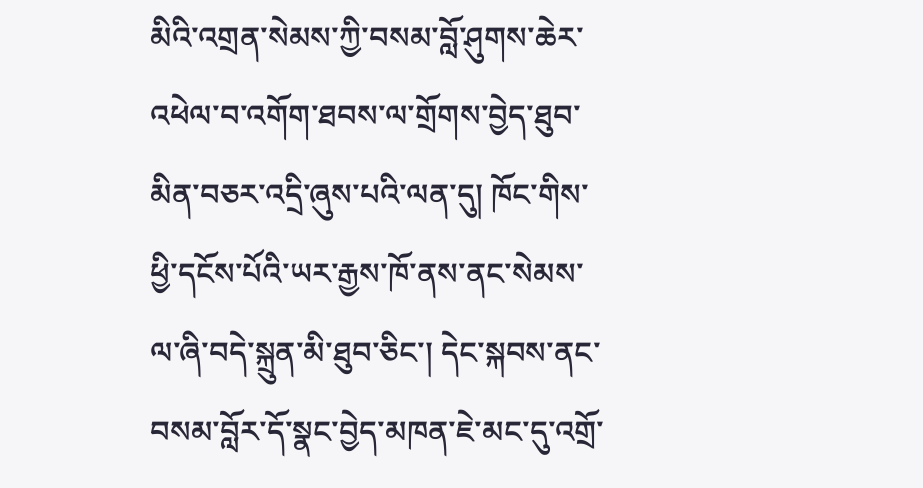མིའི་འགྲན་སེམས་ཀྱི་བསམ་བློ་ཤུགས་ཆེར་འཕེལ་བ་འགོག་ཐབས་ལ་གྲོགས་བྱེད་ཐུབ་མིན་བཅར་འདྲི་ཞུས་པའི་ལན་དུ། ཁོང་གིས་ཕྱི་དངོས་པོའི་ཡར་རྒྱས་ཁོ་ནས་ནང་སེམས་ལ་ཞི་བདེ་སྐྲུན་མི་ཐུབ་ཅིང་། དེང་སྐབས་ནང་བསམ་བློར་དོ་སྣང་བྱེད་མཁན་ཇེ་མང་དུ་འགྲོ་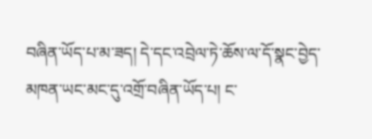བཞིན་ཡོད་པ་མ་ཟད། དེ་དང་འབྲེལ་ཏེ་ཆོས་ལ་དོ་སྣང་བྱེད་མཁན་ཡང་མང་དུ་འགྲོ་བཞིན་ཡོད་པ། ང་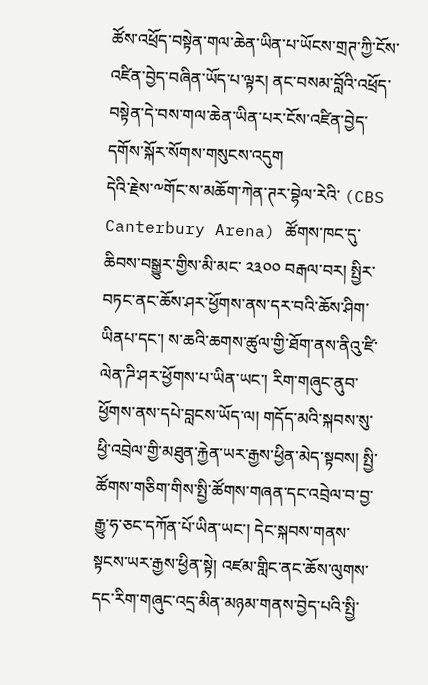ཚོས་འཕྲོད་བསྟེན་གལ་ཆེན་ཡིན་པ་ཡོངས་གྲཊ་ཀྱི་ངོས་འཛིན་བྱེད་བཞིན་ཡོད་པ་ལྟར། ནང་བསམ་བློའི་འཕྲོད་བསྟེན་དེ་བས་གལ་ཆེན་ཡིན་པར་ངོས་འཛིན་བྱེད་དགོས་སྐོར་སོགས་གསུངས་འདུག
དེའི་རྗེས་༸གོང་ས་མཆོག་ཀེན་ཊར་བྷེལ་རེའི་ (CBS Canterbury Arena) ཚོགས་ཁང་དུ་ཆིབས་བསྒྱུར་གྱིས་མི་མང་ ༢༣༠༠ བརྒལ་བར། སྤྱིར་བཏང་ནང་ཆོས་ཤར་ཕྱོགས་ནས་དར་བའི་ཆོས་ཤིག་ཡིནཔ་དང་། ས་ཆའི་ཆགས་ཚུལ་གྱི་ཐོག་ནས་ནིའུ་ཛི་ལེན་ཌི་ཤར་ཕྱོགས་པ་ཡིན་ཡང་། རིག་གཞུང་ནུབ་ཕྱོགས་ནས་དཔེ་བླངས་ཡོད་ལ། གདོད་མའི་སྐབས་སུ་ཕྱི་འབྲེལ་གྱི་མཐུན་རྐྱེན་ཡར་རྒྱས་ཕྱིན་མེད་སྟབས། སྤྱི་ཚོགས་གཅིག་གིས་སྤྱི་ཚོགས་གཞན་དང་འབྲེལ་བ་བྱ་རྒྱུ་ཧ་ཅང་དཀོན་པོ་ཡིན་ཡང་། དེང་སྐབས་གནས་སྟངས་ཡར་རྒྱས་ཕྱིན་སྟེ། འཛམ་གླིང་ནང་ཆོས་ལུགས་དང་རིག་གཞུང་འདྲ་མིན་མཉམ་གནས་བྱེད་པའི་སྤྱི་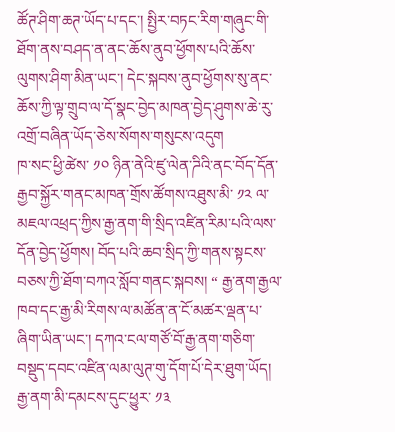ཚོཊ་ཤིག་ཆཊ་ཡོད་པ་དང་། སྤྱིར་བཏང་རིག་གཞུང་གི་ཐོག་ནས་བཤད་ན་ནང་ཆོས་ནུབ་ཕྱོགས་པའི་ཆོས་ལུགས་ཤིག་མིན་ཡང་། དེང་སྐབས་ནུབ་ཕྱོགས་སུ་ནང་ཆོས་ཀྱི་ལྟ་གྲུབ་ལ་དོ་སྣང་བྱེད་མཁན་བྱེད་ཤུགས་ཆེ་རུ་འགྲོ་བཞིན་ཡོད་ཅེས་སོགས་གསུངས་འདུག
ཁ་སང་ཕྱི་ཚེས་ ༡༠ ཉིན་ནེའི་ཛུ་ལེན་ཌིའི་ནང་བོད་དོན་རྒྱབ་སྐྱོར་གནང་མཁན་གྲོས་ཚོགས་འཐུས་མི་ ༡༢ ལ་མཇལ་འཕྲད་ཀྱིས་རྒྱ་ནག་གི་སྲིད་འཛིན་རིམ་པའི་ལས་དོན་བྱེད་ཕྱོགས། བོད་པའི་ཆབ་སྲིད་ཀྱི་གནས་སྟངས་བཅས་ཀྱི་ཐོག་བཀའ་སློབ་གནང་སྐབས། “ རྒྱ་ནག་རྒྱལ་ཁབ་དང་རྒྱ་མི་རིགས་ལ་མཚོན་ན་ངོ་མཚར་ལྡན་པ་ཞིག་ཡིན་ཡང་། དཀའ་ངལ་གཙོ་བོ་རྒྱ་ནག་གཅིག་བསྡུད་དབང་འཛིན་ལམ་ལུཊ་གུ་དོག་པོ་དེར་ཐུག་ཡོད། རྒྱ་ནག་མི་དམངས་དུང་ཕྱུར་ ༡༣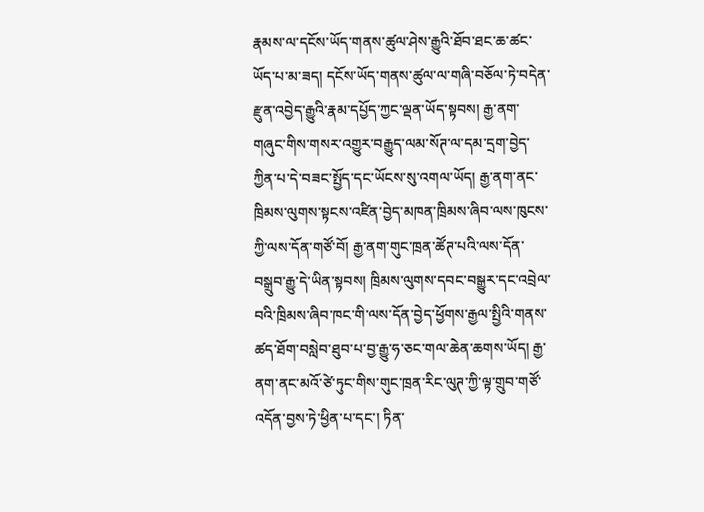རྣམས་ལ་དངོས་ཡོད་གནས་ཚུལ་ཤེས་རྒྱུའི་ཐོབ་ཐང་ཆ་ཚང་ཡོད་པ་མ་ཟད། དངོས་ཡོད་གནས་ཚུལ་ལ་གཞི་བཅོལ་ཏེ་བདེན་རྫུན་འབྱེད་རྒྱུའི་རྣམ་དཔྱོད་ཀྱང་ལྡན་ཡོད་སྟབས། རྒྱ་ནག་གཞུང་གིས་གསར་འགྱུར་བརྒྱུད་ལམ་སོཊ་ལ་དམ་དྲག་བྱེད་ཀྱིན་པ་དེ་བཟང་སྤྱོད་དང་ཡོངས་སུ་འགལ་ཡོད། རྒྱ་ནག་ནང་ཁྲིམས་ལུགས་སྟངས་འཛིན་བྱེད་མཁན་ཁྲིམས་ཞིབ་ལས་ཁུངས་ཀྱི་ལས་དོན་གཙོ་བོ། རྒྱ་ནག་གུང་ཁྲན་ཚོཊ་པའི་ལས་དོན་བསྒྲུབ་རྒྱུ་དེ་ཡིན་སྟབས། ཁྲིམས་ལུགས་དབང་བསྒྱུར་དང་འབྲེལ་བའི་ཁྲིམས་ཞིབ་ཁང་གི་ལས་དོན་བྱེད་ཕྱོགས་རྒྱལ་སྤྱིའི་གནས་ཚད་ཐོག་བསླེབ་ཐུབ་པ་བྱ་རྒྱུ་ཧ་ཅང་གལ་ཆེན་ཆགས་ཡོད། རྒྱ་ནག་ནང་མའོ་ཙེ་ཏུང་གིས་གུང་ཁྲན་རིང་ལུཊ་ཀྱི་ལྟ་གྲུབ་གཙོ་འདོན་བྱས་ཏེ་ཕྱིན་པ་དང་། ཏིན་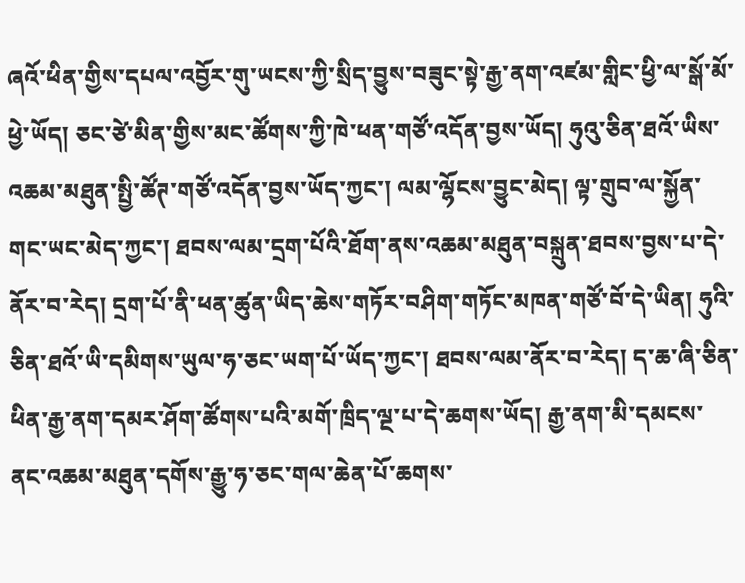ཞའོ་ཕིན་གྱིས་དཔལ་འབྱོར་གུ་ཡངས་ཀྱི་སྲིད་བྱུས་བཟུང་སྟེ་རྒྱ་ནག་འཛམ་གླིང་ཕྱི་ལ་སྒོ་མོ་ཕྱེ་ཡོད། ཅང་ཙེ་མིན་གྱིས་མང་ཚོགས་ཀྱི་ཁེ་ཕན་གཙོ་འདོན་བྱས་ཡོད། ཧུའུ་ཅིན་ཐའོ་ཡིས་འཆམ་མཐུན་སྤྱི་ཚོཊ་གཙོ་འདོན་བྱས་ཡོད་ཀྱང་། ལམ་ལྷོངས་བྱུང་མེད། ལྟ་གྲུབ་ལ་སྐྱོན་གང་ཡང་མེད་ཀྱང་། ཐབས་ལམ་དྲག་པོའི་ཐོག་ནས་འཆམ་མཐུན་བསྐྲུན་ཐབས་བྱས་པ་དེ་ནོར་བ་རེད། དྲག་པོ་ནི་ཕན་ཚུན་ཡིད་ཆེས་གཏོར་བཤིག་གཏོང་མཁན་གཙོ་བོ་དེ་ཡིན། ཧུའི་ཅིན་ཐའོ་ཡི་དམིགས་ཡུལ་ཧ་ཅང་ཡག་པོ་ཡོད་ཀྱང་། ཐབས་ལམ་ནོར་བ་རེད། ད་ཆ་ཞི་ཅིན་ཕིན་རྒྱ་ནག་དམར་ཤོག་ཚོགས་པའི་མགོ་ཁྲིད་ལྔ་པ་དེ་ཆགས་ཡོད། རྒྱ་ནག་མི་དམངས་ནང་འཆམ་མཐུན་དགོས་རྒྱུ་ཧ་ཅང་གལ་ཆེན་པོ་ཆགས་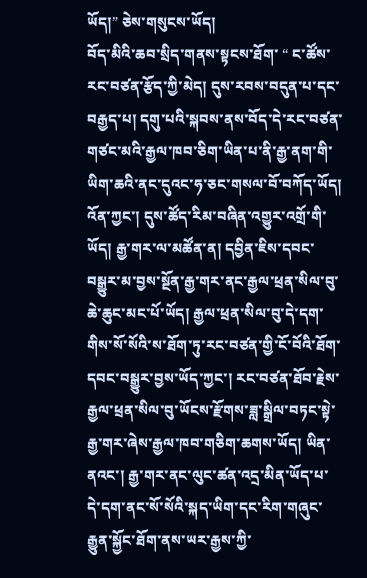ཡོད།” ཅེས་གསུངས་ཡོད།
བོད་མིའི་ཆབ་སྲིད་གནས་སྟངས་ཐོག་ “ ང་ཚོས་རང་བཙན་རྩོད་ཀྱི་མེད། དུས་རབས་བདུན་པ་དང་བརྒྱད་པ། དགུ་པའི་སྐབས་ནས་བོད་དེ་རང་བཙན་གཙང་མའི་རྒྱལ་ཁབ་ཅིག་ཡིན་པ་ནི་རྒྱ་ནག་གི་ཡིག་ཆའི་ནང་དུའང་ཧ་ཅང་གསལ་བོ་བཀོད་ཡོད། འོན་ཀྱང་། དུས་ཚོད་རིམ་བཞིན་འགྱུར་འགྲོ་གི་ཡོད། རྒྱ་གར་ལ་མཚོན་ན། དབྱིན་ཇིས་དབང་བསྒྱུར་མ་བྱས་སྔོན་རྒྱ་གར་ནང་རྒྱལ་ཕྲན་སིལ་བུ་ཆེ་ཆུང་མང་པོ་ཡོད། རྒྱལ་ཕྲན་སིལ་བུ་དེ་དག་གིས་སོ་སོའི་ས་ཐོག་ཏུ་རང་བཙན་གྱི་ངོ་བོའི་ཐོག་དབང་བསྒྱུར་བྱས་ཡོད་ཀྱང་། རང་བཙན་ཐོབ་རྗེས་རྒྱལ་ཕྲན་སིལ་བུ་ཡོངས་རྫོགས་ཟླ་སྒྲིལ་བཏང་སྟེ་རྒྱ་གར་ཞེས་རྒྱལ་ཁབ་གཅིག་ཆགས་ཡོད། ཡིན་ནའང་། རྒྱ་གར་ནང་ལུང་ཚན་འདྲ་མིན་ཡོད་པ་དེ་དག་ནང་སོ་སོའི་སྐད་ཡིག་དང་རིག་གཞུང་རྒྱུན་སྐྱོང་ཐོག་ནས་ཡར་རྒྱས་ཀྱི་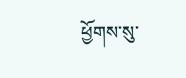ཕྱོགས་སུ་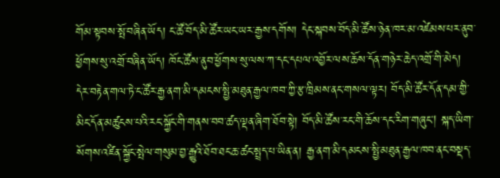གོམ་སྟབས་སྤོ་བཞིན་ཡོད། ང་ཚོ་བོད་མི་ཚོར་ཡང་ཡར་རྒྱས་དགོས། དེང་སྐབས་བོད་མི་ཚོས་ཉེན་ཁར་མ་འཛེམས་པར་ནུབ་ཕྱོགས་སུ་འགྲོ་བཞིན་ཡོད། ཁོང་ཚོས་ནུབ་ཕྱོགས་སུ་ལས་ཀ་དང་དཔལ་འབྱོར་ལས་ཆོས་དོན་གཉེར་ཆེད་འགྲོ་གི་མེད། དེར་བརྟེན་གལ་ཏེ་ང་ཚོར་རྒྱ་ནག་མི་དམངས་སྤྱི་མཐུན་རྒྱལ་ཁབ་ཀྱི་རྩ་ཁྲིམས་ནང་གསལ་ལྟར། བོད་མི་ཚོར་དོན་དམ་གྱི་མིང་དོན་མཚུངས་པའི་རང་སྐྱོང་གི་གནས་བབ་ཚད་ལྡན་ཞིག་ཐོབ་སྟེ། བོད་མི་ཚོས་རང་གི་ཆོས་དང་རིག་གཞུང། སྐད་ཡིག་སོགས་འཛིན་སྐྱོང་སྤེལ་གསུམ་བྱ་རྒྱུའི་ཐོབ་ཐང་ཆ་ཚང་སྤྲད་པ་ཡིན་ན། རྒྱ་ནག་མི་དམངས་སྤྱི་མཐུན་རྒྱལ་ཁབ་ནང་བསྡད་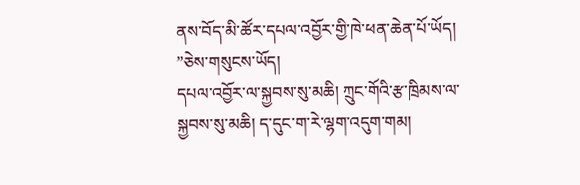ནས་བོད་མི་ཚོར་དཔལ་འབྱོར་གྱི་ཁེ་ཕན་ཆེན་པོ་ཡོད། ”ཅེས་གསུངས་ཡོད།
དཔལ་འབྱོར་ལ་སྐྱབས་སུ་མཆི། ཀྲུང་གོའི་རྩ་ཁྲིམས་ལ་སྐྱབས་སུ་མཆི། ད་དུང་ག་རེ་ལྷག་འདུག་གམ།